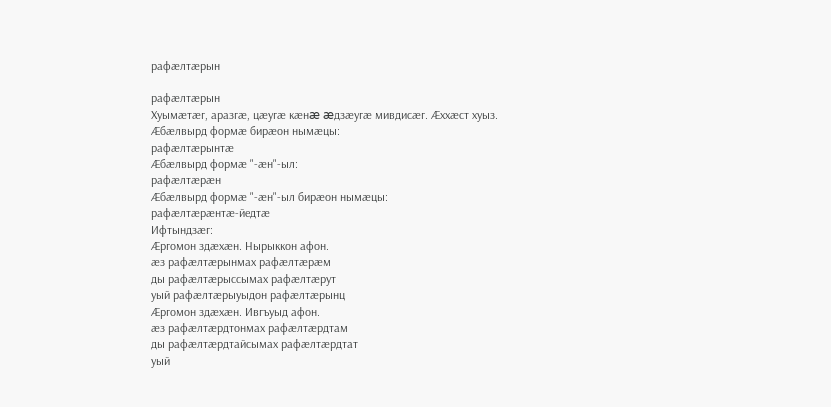рафæлтæрын

рафæлтæрын
Хуымæтæг, аразгæ, цæугæ кæнæ æдзæугæ мивдисæг. Æххæст хуыз.
Æбæлвырд формæ бирæон нымæцы:
рафæлтæрынтæ
Æбæлвырд формæ "-æн"-ыл:
рафæлтæрæн
Æбæлвырд формæ "-æн"-ыл бирæон нымæцы:
рафæлтæрæнтæ-йедтæ
Ифтындзæг:
Æргомон здæхæн. Нырыккон афон.
æз рафæлтæрынмах рафæлтæрæм
ды рафæлтæрыссымах рафæлтæрут
уый рафæлтæрыуыдон рафæлтæрынц
Æргомон здæхæн. Ивгъуыд афон.
æз рафæлтæрдтонмах рафæлтæрдтам
ды рафæлтæрдтайсымах рафæлтæрдтат
уый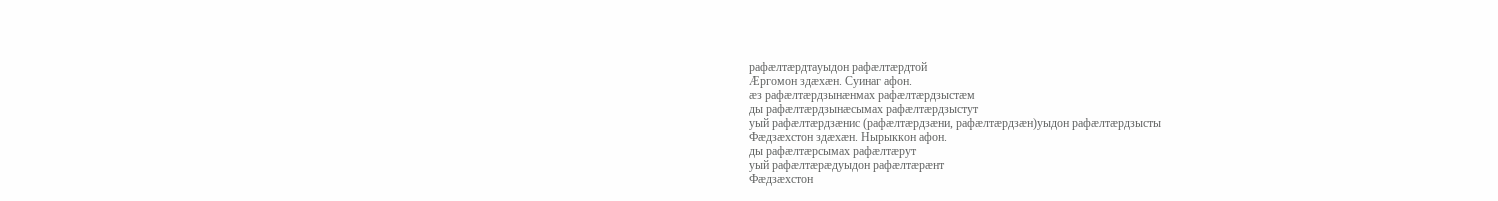рафæлтæрдтауыдон рафæлтæрдтой
Æргомон здæхæн. Суинаг афон.
æз рафæлтæрдзынæнмах рафæлтæрдзыстæм
ды рафæлтæрдзынæсымах рафæлтæрдзыстут
уый рафæлтæрдзæнис (рафæлтæрдзæни, рафæлтæрдзæн)уыдон рафæлтæрдзысты
Фæдзæхстон здæхæн. Нырыккон афон.
ды рафæлтæрсымах рафæлтæрут
уый рафæлтæрæдуыдон рафæлтæрæнт
Фæдзæхстон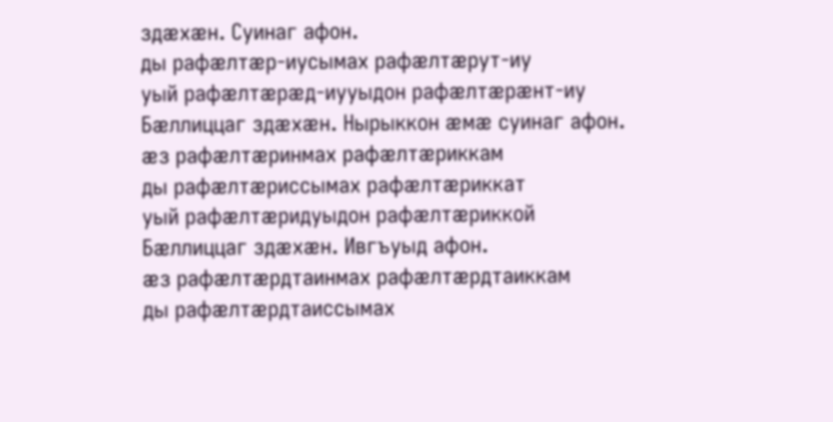здæхæн. Суинаг афон.
ды рафæлтæр-иусымах рафæлтæрут-иу
уый рафæлтæрæд-иууыдон рафæлтæрæнт-иу
Бæллиццаг здæхæн. Нырыккон æмæ суинаг афон.
æз рафæлтæринмах рафæлтæриккам
ды рафæлтæриссымах рафæлтæриккат
уый рафæлтæридуыдон рафæлтæриккой
Бæллиццаг здæхæн. Ивгъуыд афон.
æз рафæлтæрдтаинмах рафæлтæрдтаиккам
ды рафæлтæрдтаиссымах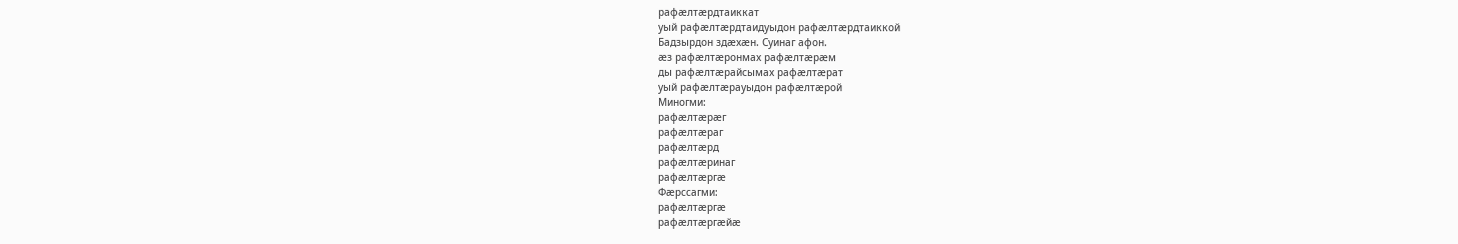рафæлтæрдтаиккат
уый рафæлтæрдтаидуыдон рафæлтæрдтаиккой
Бадзырдон здæхæн. Суинаг афон.
æз рафæлтæронмах рафæлтæрæм
ды рафæлтæрайсымах рафæлтæрат
уый рафæлтæрауыдон рафæлтæрой
Миногми:
рафæлтæрæг
рафæлтæраг
рафæлтæрд
рафæлтæринаг
рафæлтæргæ
Фæрссагми:
рафæлтæргæ
рафæлтæргæйæ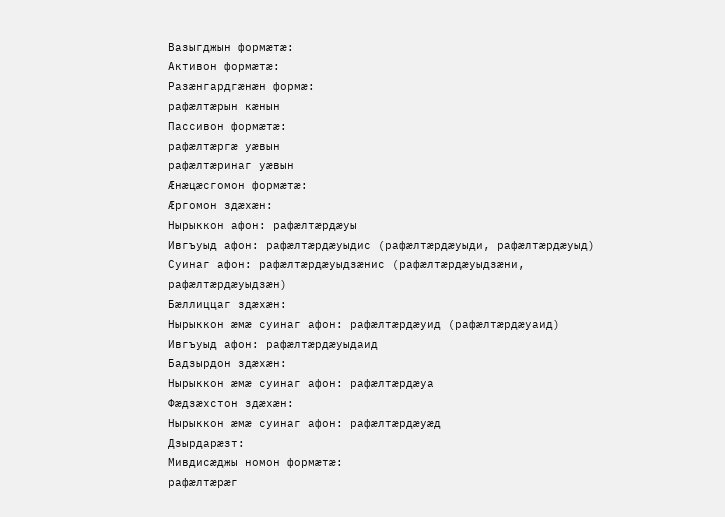Вазыгджын формæтæ:
Активон формæтæ:
Разæнгардгæнæн формæ:
рафæлтæрын кæнын
Пассивон формæтæ:
рафæлтæргæ уæвын
рафæлтæринаг уæвын
Æнæцæсгомон формæтæ:
Æргомон здæхæн:
Нырыккон афон: рафæлтæрдæуы
Ивгъуыд афон: рафæлтæрдæуыдис (рафæлтæрдæуыди, рафæлтæрдæуыд)
Суинаг афон: рафæлтæрдæуыдзæнис (рафæлтæрдæуыдзæни, рафæлтæрдæуыдзæн)
Бæллиццаг здæхæн:
Нырыккон æмæ суинаг афон: рафæлтæрдæуид (рафæлтæрдæуаид)
Ивгъуыд афон: рафæлтæрдæуыдаид
Бадзырдон здæхæн:
Нырыккон æмæ суинаг афон: рафæлтæрдæуа
Фæдзæхстон здæхæн:
Нырыккон æмæ суинаг афон: рафæлтæрдæуæд
Дзырдарæзт:
Мивдисæджы номон формæтæ:
рафæлтæрæг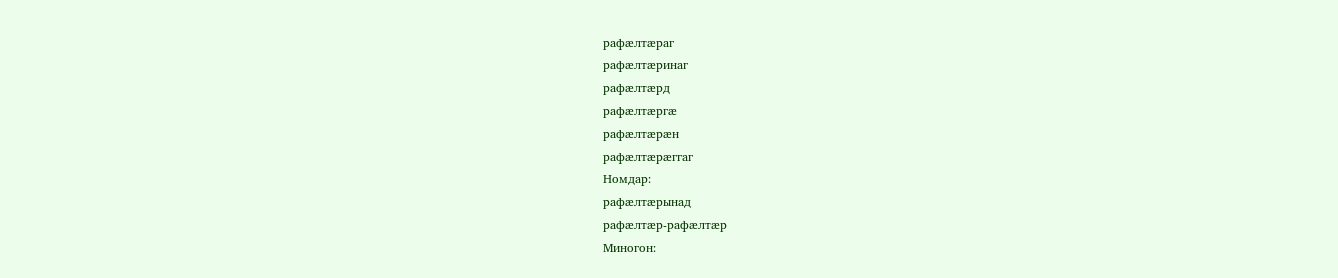рафæлтæраг
рафæлтæринаг
рафæлтæрд
рафæлтæргæ
рафæлтæрæн
рафæлтæрæггаг
Номдар:
рафæлтæрынад
рафæлтæр-рафæлтæр
Миногон: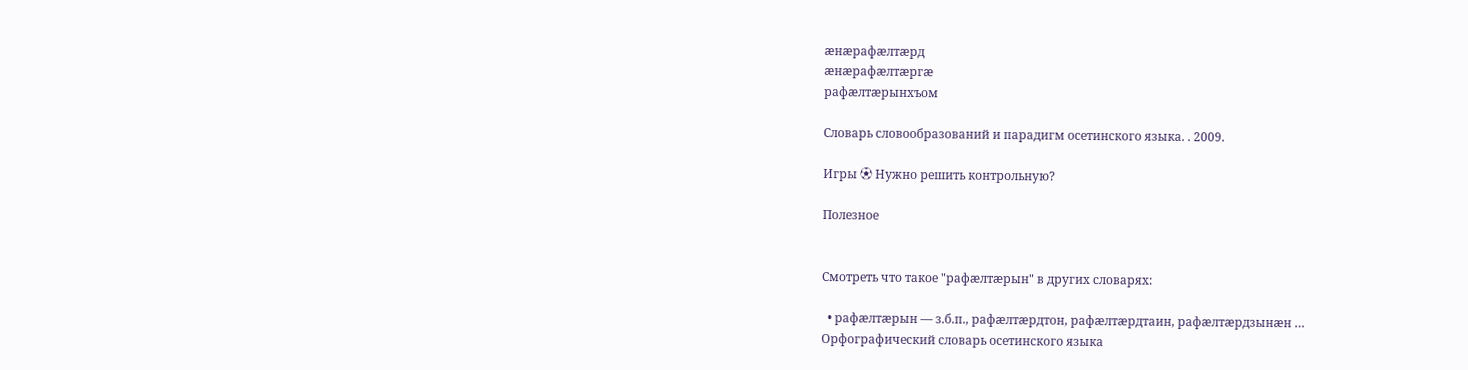æнæрафæлтæрд
æнæрафæлтæргæ
рафæлтæрынхъом

Словарь словообразований и парадигм осетинского языка. . 2009.

Игры ⚽ Нужно решить контрольную?

Полезное


Смотреть что такое "рафæлтæрын" в других словарях:

  • рафæлтæрын — з.б.п., рафæлтæрдтон, рафæлтæрдтаин, рафæлтæрдзынæн …   Орфографический словарь осетинского языка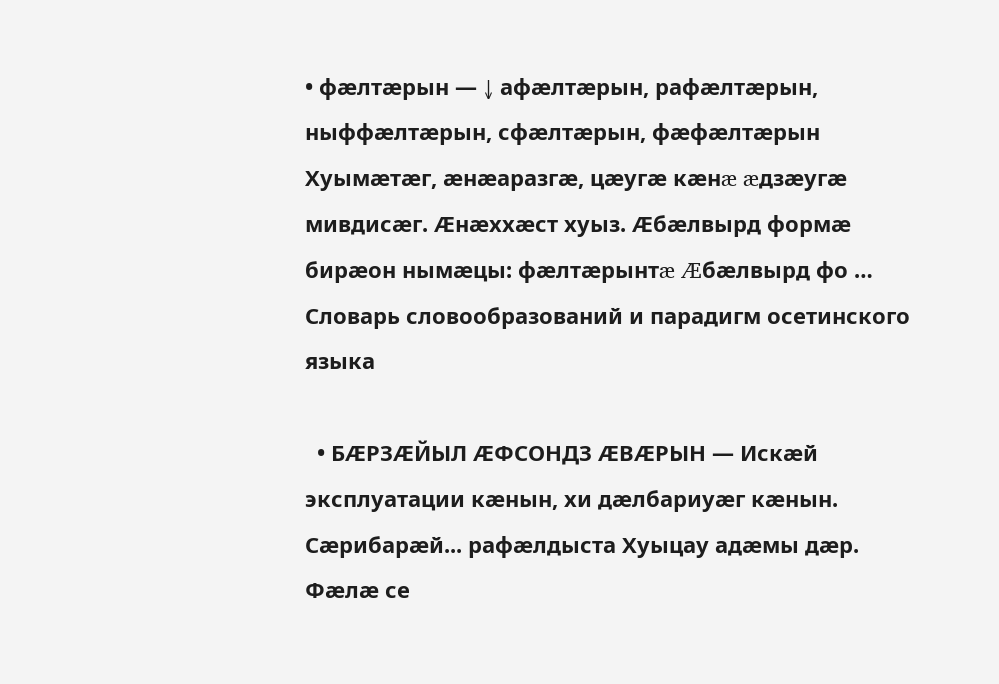• фæлтæрын — ↓ афæлтæрын, рафæлтæрын, ныффæлтæрын, сфæлтæрын, фæфæлтæрын Хуымæтæг, æнæаразгæ, цæугæ кæнæ æдзæугæ мивдисæг. Æнæххæст хуыз. Æбæлвырд формæ бирæон нымæцы: фæлтæрынтæ Æбæлвырд фо …   Словарь словообразований и парадигм осетинского языка

  • БÆРЗÆЙЫЛ ÆФСОНДЗ ÆВÆРЫН — Искæй эксплуатации кæнын, хи дæлбариуæг кæнын. Сæрибарæй... рафæлдыста Хуыцау адæмы дæр. Фæлæ се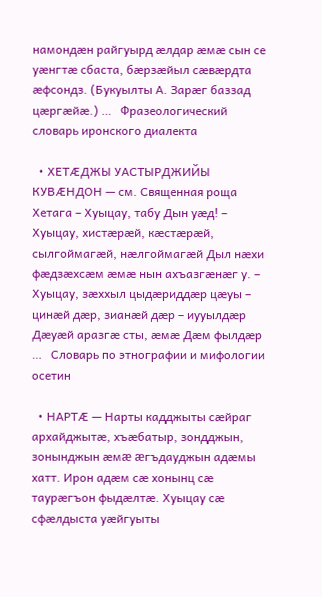намондæн райгуырд æлдар æмæ сын се уæнгтæ сбаста, бæрзæйыл сæвæрдта æфсондз. (Букуылты А. Зарæг баззад цæргæйæ.) …   Фразеологический словарь иронского диалекта

  • ХЕТÆДЖЫ УАСТЫРДЖИЙЫ КУВÆНДОН — см. Священная роща Хетага – Хуыцау, табу Дын уæд! – Хуыцау, хистæрæй, кæстæрæй, сылгоймагæй, нæлгоймагæй Дыл нæхи фæдзæхсæм æмæ нын ахъазгæнæг у. – Хуыцау, зæххыл цыдæриддæр цæуы – цинæй дæр, зианæй дæр – иууылдæр Дæуæй аразгæ сты, æмæ Дæм фылдæр …   Словарь по этнографии и мифологии осетин

  • НАРТÆ — Нарты кадджыты сæйраг архайджытæ, хъæбатыр, зондджын, зонынджын æмæ æгъдауджын адæмы хатт. Ирон адæм сæ хонынц сæ таурæгъон фыдæлтæ. Хуыцау сæ сфæлдыста уæйгуыты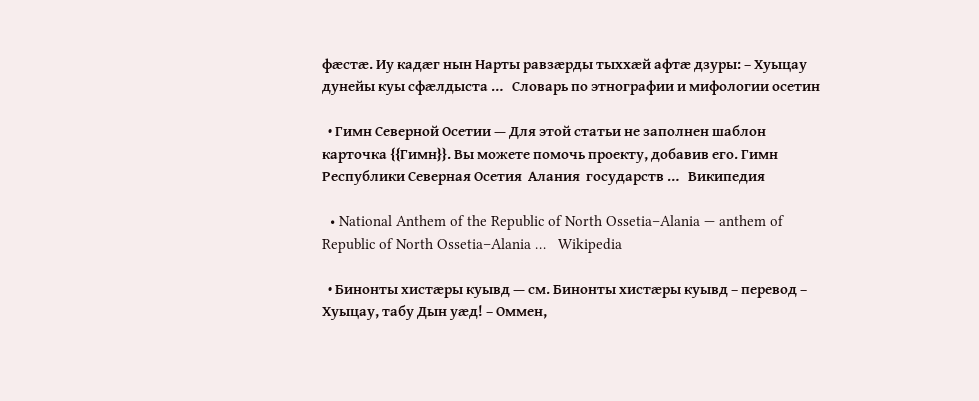фæстæ. Иу кадæг нын Нарты равзæрды тыххæй афтæ дзуры: – Хуыцау дунейы куы сфæлдыста …   Словарь по этнографии и мифологии осетин

  • Гимн Северной Осетии — Для этой статьи не заполнен шаблон карточка {{Гимн}}. Вы можете помочь проекту, добавив его. Гимн Республики Северная Осетия  Алания  государств …   Википедия

  • National Anthem of the Republic of North Ossetia–Alania — anthem of Republic of North Ossetia–Alania …   Wikipedia

  • Бинонты хистæры куывд — см. Бинонты хистæры куывд – перевод – Хуыцау, табу Дын уæд! – Оммен,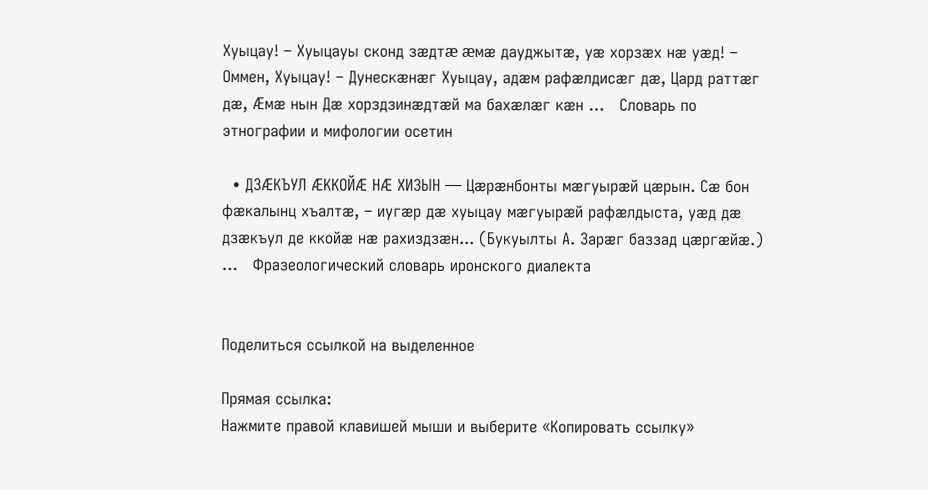Хуыцау! – Хуыцауы сконд зæдтæ æмæ дауджытæ, уæ хорзæх нæ уæд! – Оммен, Хуыцау! – Дунескæнæг Хуыцау, адæм рафæлдисæг дæ, Цард раттæг дæ, Æмæ нын Дæ хорздзинæдтæй ма бахæлæг кæн …   Словарь по этнографии и мифологии осетин

  • ДЗÆКЪУЛ ÆККОЙÆ НÆ ХИЗЫН — Цæрæнбонты мæгуырæй цæрын. Сæ бон фæкалынц хъалтæ, – иугæр дæ хуыцау мæгуырæй рафæлдыста, уæд дæ дзæкъул де ккойæ нæ рахиздзæн... (Букуылты А. Зарæг баззад цæргæйæ.) …   Фразеологический словарь иронского диалекта


Поделиться ссылкой на выделенное

Прямая ссылка:
Нажмите правой клавишей мыши и выберите «Копировать ссылку»